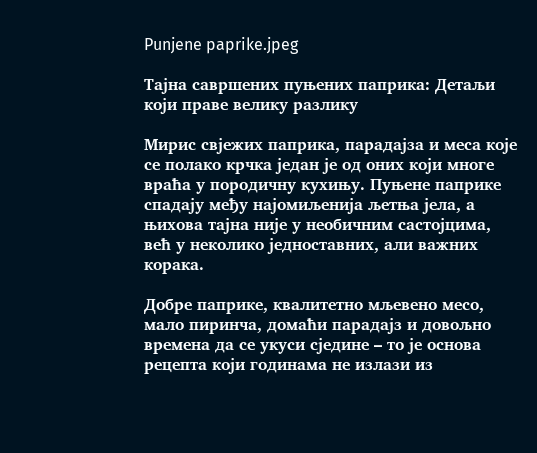Punjene paprike.jpeg

Тајна савршених пуњених паприка: Детаљи који праве велику разлику

Мирис свјежих паприка, парадајза и меса које се полако крчка један је од оних који многе враћа у породичну кухињу. Пуњене паприке спадају међу најомиљенија љетња јела, а њихова тајна није у необичним састојцима, већ у неколико једноставних, али важних корака.

Добре паприке, квалитетно мљевено месо, мало пиринча, домаћи парадајз и довољно времена да се укуси сједине – то је основа рецепта који годинама не излази из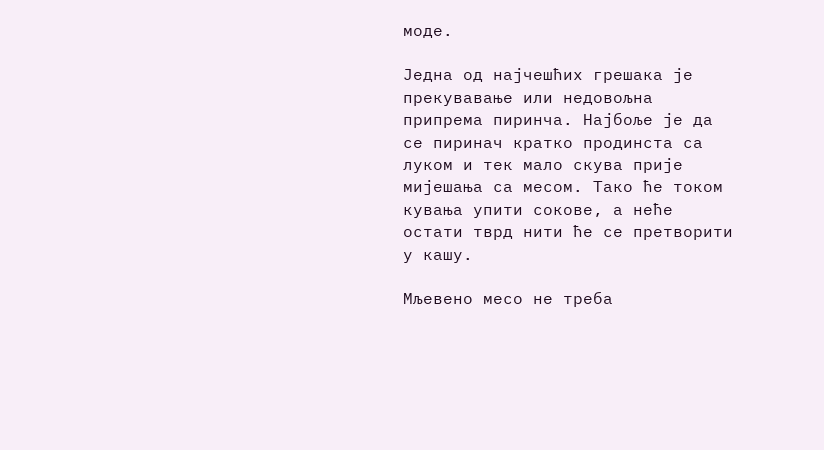моде.

Једна од најчешћих грешака је прекувавање или недовољна припрема пиринча. Најбоље је да се пиринач кратко продинста са луком и тек мало скува прије мијешања са месом. Тако ће током кувања упити сокове, а неће остати тврд нити ће се претворити у кашу.

Мљевено месо не треба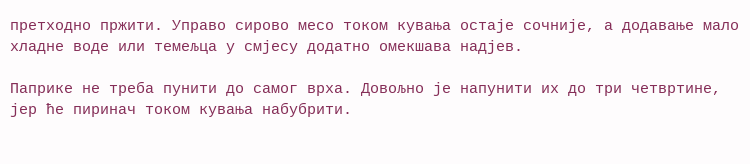претходно пржити. Управо сирово месо током кувања остаје сочније, а додавање мало хладне воде или темељца у смјесу додатно омекшава надјев.

Паприке не треба пунити до самог врха. Довољно је напунити их до три четвртине, јер ће пиринач током кувања набубрити.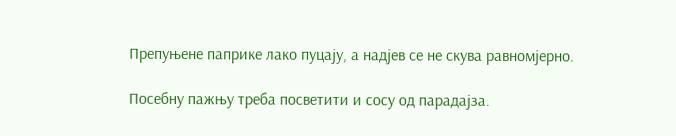Препуњене паприке лако пуцају, а надјев се не скува равномјерно.

Посебну пажњу треба посветити и сосу од парадајза.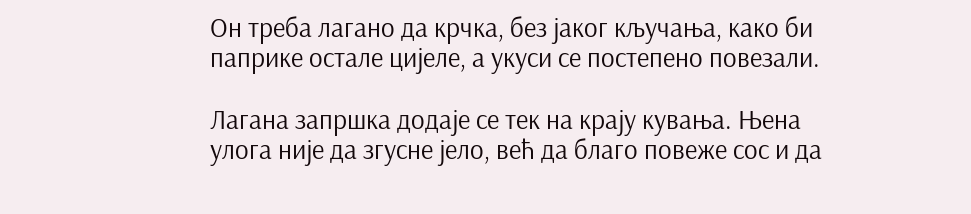Он треба лагано да крчка, без јаког кључања, како би паприке остале цијеле, а укуси се постепено повезали.

Лагана запршка додаје се тек на крају кувања. Њена улога није да згусне јело, већ да благо повеже сос и да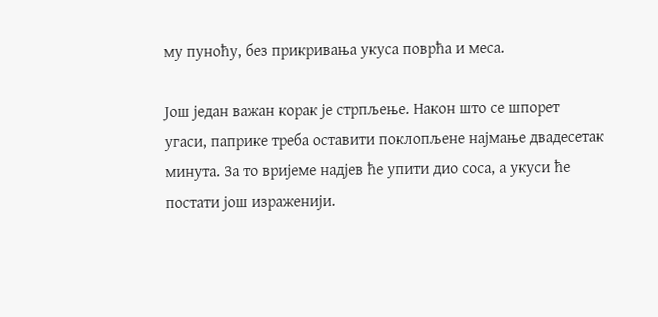му пуноћу, без прикривања укуса поврћа и меса.

Још један важан корак је стрпљење. Након што се шпорет угаси, паприке треба оставити поклопљене најмање двадесетак минута. За то вријеме надјев ће упити дио соса, а укуси ће постати још израженији.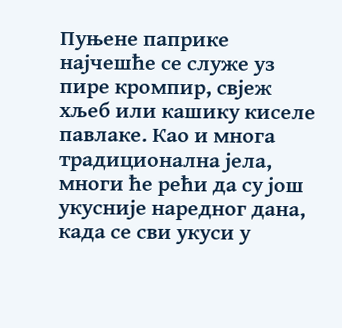Пуњене паприке најчешће се служе уз пире кромпир, свјеж хљеб или кашику киселе павлаке. Као и многа традиционална јела, многи ће рећи да су још укусније наредног дана, када се сви укуси у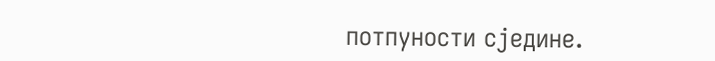потпуности сједине.